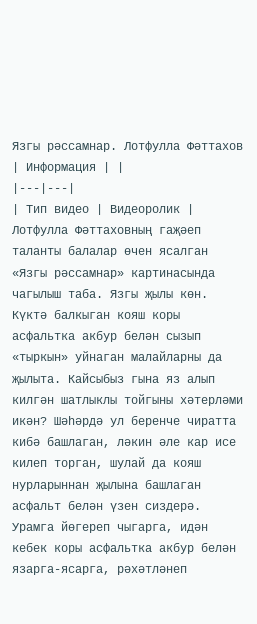Язгы рәссамнар. Лотфулла Фәттахов
| Информация | |
|---|---|
| Тип видео | Видеоролик |
Лотфулла Фәттаховның гаҗәеп таланты балалар өчен ясалган «Язгы рәссамнар» картинасында чагылыш таба. Язгы җылы көн. Күктә балкыган кояш коры асфальтка акбур белән сызып «тыркын» уйнаган малайларны да җылыта. Кайсыбыз гына яз алып килгән шатлыклы тойгыны хәтерләми икән? Шәһәрдә ул беренче чиратта кибә башлаган, ләкин әле кар исе килеп торган, шулай да кояш нурларыннан җылына башлаган асфальт белән үзен сиздерә. Урамга йөгереп чыгарга, идән кебек коры асфальтка акбур белән язарга-ясарга, рәхәтләнеп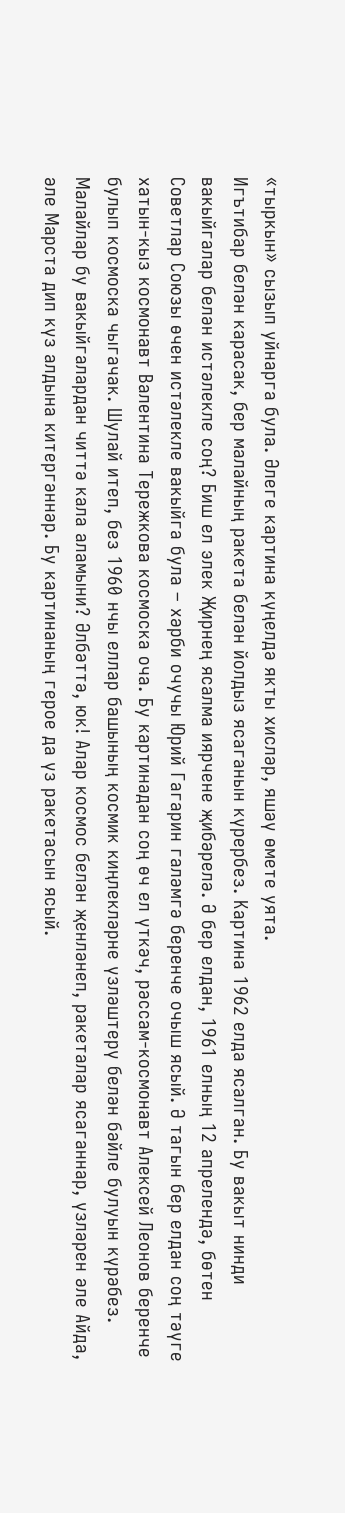«тыркын» сызып уйнарга була. Әлеге картина күңелдә якты хисләр, яшәү өмете уята.
Игътибар белән карасак, бер малайның ракета белән йолдыз ясаганын күрербез. Картина 1962 елда ясалган. Бу вакыт нинди вакыйгалар белән истәлекле соң? Биш ел элек Җирнең ясалма иярчене җибәрелә. Ә бер елдан, 1961 елның 12 апрелендә, бөтен Советлар Союзы өчен истәлекле вакыйга була – хәрби очучы Юрий Гагарин галәмгә беренче очыш ясый. Ә тагын бер елдан соң тәүге хатын-кыз космонавт Валентина Тережкова космоска оча. Бу картинадан соң өч ел үткәч, рәссам-космонавт Алексей Леонов беренче булып космоска чыгачак. Шулай итеп, без 1960 нчы еллар башының космик киңлекләрне үзләштерү белән бәйле булуын күрәбез. Малайлар бу вакыйгалардан читтә кала аламыни? Әлбәттә, юк! Алар космос белән җенләнеп, ракеталар ясаганнар, үзләрен әле Айда, әле Марста дип күз алдына китергәннәр. Бу картинаның герое да үз ракетасын ясый.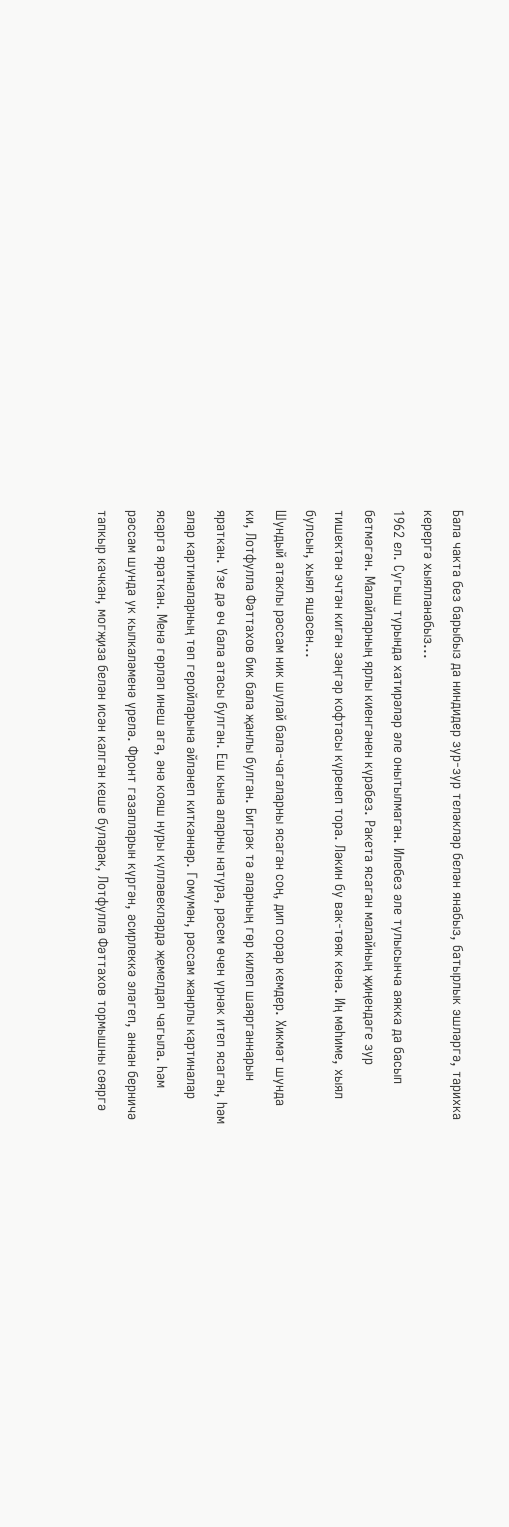Бала чакта без барыбыз да ниндидер зур-зур теләкләр белән янабыз, батырлык эшләргә, тарихка керергә хыялланабыз...
1962 ел. Сугыш турында хатирәләр әле онытылмаган. Илебез әле тулысынча аякка да басып бетмәгән. Малайларның ярлы киенгәнен күрәбез. Ракета ясаган малайның җиңендәге зур тишектән эчтән кигән зәңгәр кофтасы күренеп тора. Ләкин бу вак-төяк кенә. Иң мөһиме, хыял булсын, хыял яшәсен...
Шундый атаклы рәссам ник шулай бала-чагаларны ясаган соң, дип сорар кемдер. Хикмәт шунда ки, Лотфулла Фәттахов бик бала җанлы булган. Бигрәк тә аларның гөр килеп шаярганнарын яраткан. Үзе дә өч бала атасы булган. Еш кына аларны натура, рәсем өчен үрнәк итеп ясаган, һәм алар картиналарның төп геройларына әйләнеп киткәннәр. Гомумән, рәссам жанрлы картиналар ясарга яраткан. Менә гөрләп инеш ага, әнә кояш нуры күлләвекләрдә җемелдәп чагыла. Һәм рәссам шунда ук кылкаләменә үрелә. Фронт газапларын күргән, әсирлеккә эләгеп, аннан берничә тапкыр качкан, могҗиза белән исән калган кеше буларак, Лотфулла Фәттахов тормышны сөяргә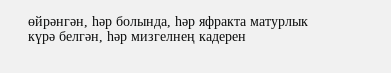өйрәнгән, һәр болында, һәр яфракта матурлык күрә белгән, һәр мизгелнең кадерен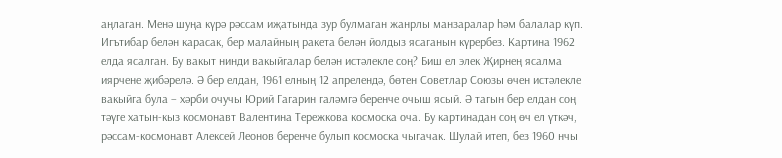аңлаган. Менә шуңа күрә рәссам иҗатында зур булмаган жанрлы манзаралар һәм балалар күп.
Игътибар белән карасак, бер малайның ракета белән йолдыз ясаганын күрербез. Картина 1962 елда ясалган. Бу вакыт нинди вакыйгалар белән истәлекле соң? Биш ел элек Җирнең ясалма иярчене җибәрелә. Ә бер елдан, 1961 елның 12 апрелендә, бөтен Советлар Союзы өчен истәлекле вакыйга була – хәрби очучы Юрий Гагарин галәмгә беренче очыш ясый. Ә тагын бер елдан соң тәүге хатын-кыз космонавт Валентина Тережкова космоска оча. Бу картинадан соң өч ел үткәч, рәссам-космонавт Алексей Леонов беренче булып космоска чыгачак. Шулай итеп, без 1960 нчы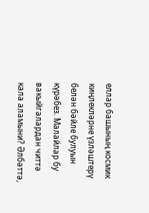еллар башының космик киңлекләрне үзләштерү белән бәйле булуын күрәбез. Малайлар бу вакыйгалардан читтә кала аламыни? Әлбәттә,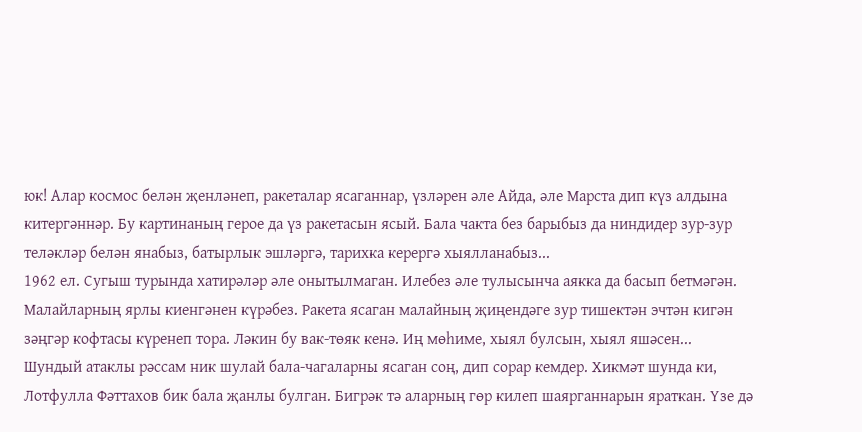юк! Алар космос белән җенләнеп, ракеталар ясаганнар, үзләрен әле Айда, әле Марста дип күз алдына китергәннәр. Бу картинаның герое да үз ракетасын ясый. Бала чакта без барыбыз да ниндидер зур-зур теләкләр белән янабыз, батырлык эшләргә, тарихка керергә хыялланабыз...
1962 ел. Сугыш турында хатирәләр әле онытылмаган. Илебез әле тулысынча аякка да басып бетмәгән. Малайларның ярлы киенгәнен күрәбез. Ракета ясаган малайның җиңендәге зур тишектән эчтән кигән зәңгәр кофтасы күренеп тора. Ләкин бу вак-төяк кенә. Иң мөһиме, хыял булсын, хыял яшәсен...
Шундый атаклы рәссам ник шулай бала-чагаларны ясаган соң, дип сорар кемдер. Хикмәт шунда ки, Лотфулла Фәттахов бик бала җанлы булган. Бигрәк тә аларның гөр килеп шаярганнарын яраткан. Үзе дә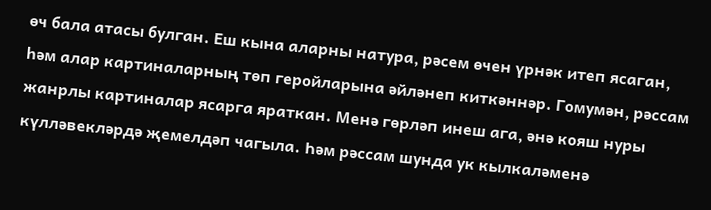өч бала атасы булган. Еш кына аларны натура, рәсем өчен үрнәк итеп ясаган, һәм алар картиналарның төп геройларына әйләнеп киткәннәр. Гомумән, рәссам жанрлы картиналар ясарга яраткан. Менә гөрләп инеш ага, әнә кояш нуры күлләвекләрдә җемелдәп чагыла. Һәм рәссам шунда ук кылкаләменә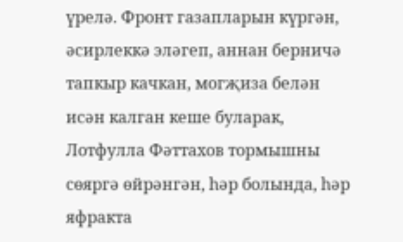үрелә. Фронт газапларын күргән, әсирлеккә эләгеп, аннан берничә тапкыр качкан, могҗиза белән исән калган кеше буларак, Лотфулла Фәттахов тормышны сөяргә өйрәнгән, һәр болында, һәр яфракта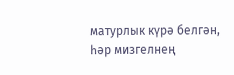матурлык күрә белгән, һәр мизгелнең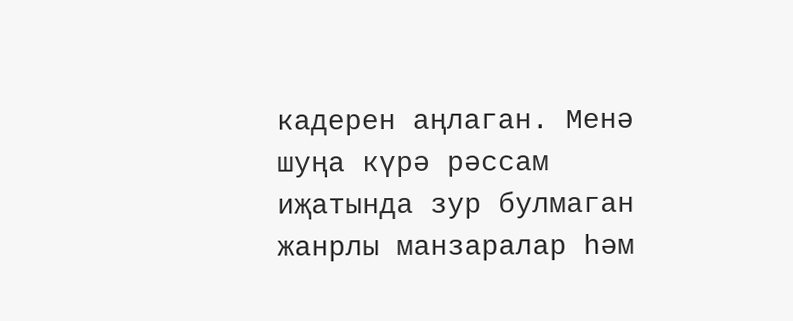кадерен аңлаган. Менә шуңа күрә рәссам иҗатында зур булмаган жанрлы манзаралар һәм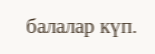балалар күп.